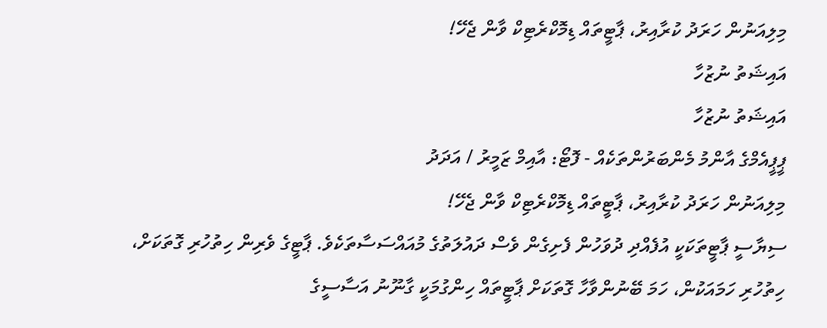މިލިއަނުން ހަރަދު ކުރާއިރު، ޕާޓީތައް ޑިމޮކްރެޓިކް ވާން ޖެހޭ!
އައިޝަތު ނުޒުހާ
އައިޝަތު ނުޒުހާ
ޕީޕީއެމްގެ އާންމު މެންބަރުންތަކެއް - ފޮޓޯ: އާއިމް ޒަމީރު / އަދަދު
މިލިއަނުން ހަރަދު ކުރާއިރު، ޕާޓީތައް ޑިމޮކްރެޓިކް ވާން ޖެހޭ!
ސިޔާސީ ޕާޓީތަކަކީ އުފެއްދި ދުވަހުން ފެށިގެން ވެސް ދައުލަތުގެ މުއައްސަސާތަކެވެ. ޕާޓީގެ ވެރިން ހިތުހުރި ގޮތަކަށް، ހިތުހުރި ހަމައަކުން، ހަމަ ބޭނުންވާހާ ގޮތަކަށް ޕާޓީތައް ހިންގުމަކީ ގާނޫނު އަސާސީގެ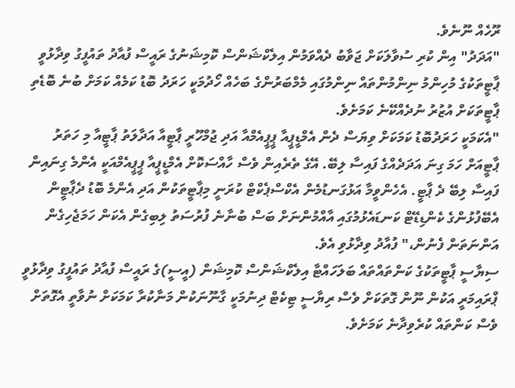ރޫހެއް ނޫނެވެ.
"އަދަދު" އިން ކުރި ސުވާލަކަށް ޖަވާބު ދެއްވަމުން އިލެކްޝަންސް ކޮމިޝަނުގެ ރައީސް ފުއާދު ތައުފީގު ވިދާޅުވީ ޕާޓީތަކުގެ މުހިންމު ނިންމުންތައް ނިންމުގައި މެމްބަރުންގެ ބަހެއް ހޯދުމަކީ ހަރަދު ބޮޑު ކަމެއް ކަމަށް ބުނެ ބޮޑެތި ޕާޓީތަކަށް އުޒުރު ނުދެއްކޭނެ ކަމަށެވެ.
"އެކަމަކީ ހަރަދުބޮޑު ކަމަކަށް ވިޔަސް ދެން އެމްޑީޕީއާ ޕީޕީއެމްއާ އަދި ޖުމްހޫރީ ޕާޓީއާ އަދާލަތު ޕާޓީއާ މި ހަތަރު ޕާޓީއަށް ހަމަ ގިނަ އަދަދެއްގެ ފައިސާ ލިބޭ. އޭގެ ތެރެއިން ވެސް ހާއްސަކޮށް އެމްޑީޕީއާ ޕީޕީއެމްއަކީ އެންމެ ގިނައިން ފައިސާ ލިބޭ ދެ ޕާޓީ. އެހެންވީމާ އަޅުގަނޑުމެން އެކްސްޕެކްޓް ކުރަނީ މިޕާޓީތަކުން އަދި އެންމެ ބޮޑު ދެޕާޓީން އެބޭފުޅުންގެ ކެންޑިޑޭޓް ކަނޑައެޅުމުގައި އާއްމުންނަށް ބަސް ބުނާނެ ފުރުސަތު ލިބިގެން އެކަން ހަމަޖެހިގެން އަންނަތަން ފެނުން،" ފުއާދު ވިދާޅުވި އެވެ.
ސިޔާސީ ޕާޓީތަކުގެ ކަންތައްތައް ބަލަހައްޓާ އިލެކްޝަންސް ކޮމިޝަން (އީސީ)ގެ ރައީސް ފުއާދު ތައުފީގު ވިދާޅުވީ ޕްރައިމަރީ އަކުން ނޫން ގޮތަކަށް ވެސް ރިޔާސީ ޓިކެޓް ދިނުމަކީ ގާނޫނަކުން މަނާކުރާ ކަމަކަށް ނުވާތީ އެގޮތަށް ވެސް ކަންތައް ކުރެވިދާނެ ކަމަށެވެ.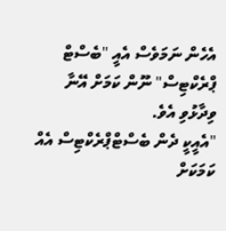އެހެން ނަމަވެސް އެއީ "ބެސްޓް ޕްރެކްޓިސް" ނޫން ކަމަށް އޭނާ ވިދާޅުވި އެވެ.
"އެއީކީ ދެން ބެސްޓްޕްރެކްޓިސް އެއް ކަމަކަށް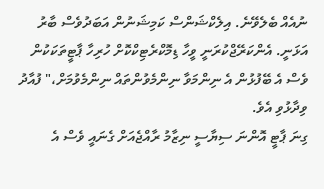ނުއެއް ބެލެވޭނެ. އިލެކްޝަންސް ކަމިޝަނުން އަބަދުވެސް ބާރު އަޅަނީ. އެންކަރޭޖްކުރަނީ ވީހާ ޑިމޮކްރެޓިކްކޮށް ހުރިހާ ޕާޓީތަކަކުން ވެސް އެ ބޭފުޅުން އެ ނިންމަވާ ނިންމެވުންތައް ނިންމެވުމަށް،" ފުއާދު ވިދާޅުވި އެވެ.
ގިނަ ޕާޓީ އޮންނަ ސިޔާސީ ނިޒާމު ރާއްޖެއަށް ގެނައީ ވެސް އެ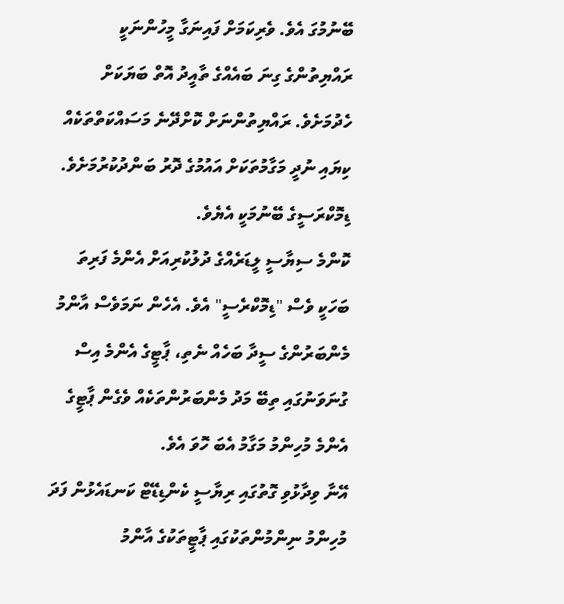ބޭނުމުގަ އެވެ. ވެރިކަމަށް ފައިނަގާ މީހުންނަކީ ރައްޔިތުންގެ ގިނަ ބައެއްގެ ތާއީދު އޮތް ބަޔަކަށް ހެދުމަށެވެ. ރައްޔިތުންނަށް ކޮށްދޭނެ މަސައްކަތްތަކެއް ކިޔައި ނުދީ މަގާމުތަކަށް އައުމުގެ ދޮރު ބަންދުކުރުމަށެވެ. ޑިމޮކްރަސީގެ ބޭނުމަކީ އެޔެވެ.
ކޮންމެ ސިޔާސީ ލީޑަރެއްގެ ދުލުކުރިއަށް އެންމެ ފަރިތަ ބަހަކީ ވެސް "ޑިމޮކްރެސީ" އެވެ. އެހެން ނަމަވެސް އާންމު މެންބަރުންގެ ސީދާ ބަހެއް ނެތި، ޕާޓީގެ އެންމެ އިސް ގުނަވަނުގައި ތިބޭ މަދު މެންބަރުންތަކެއް ވެގެން ޕާޓީގެ އެންމެ މުހިންމު މަގާމު އެބަ ހޮވަ އެވެ.
އޭނާ ވިދާޅުވި ގޮތުގައި ރިޔާސީ ކެންޑިޑޭޓް ކަނޑައެޅުން ފަދަ މުހިންމު ނިންމުންތަކުގައި ޕާޓީތަކުގެ އާންމު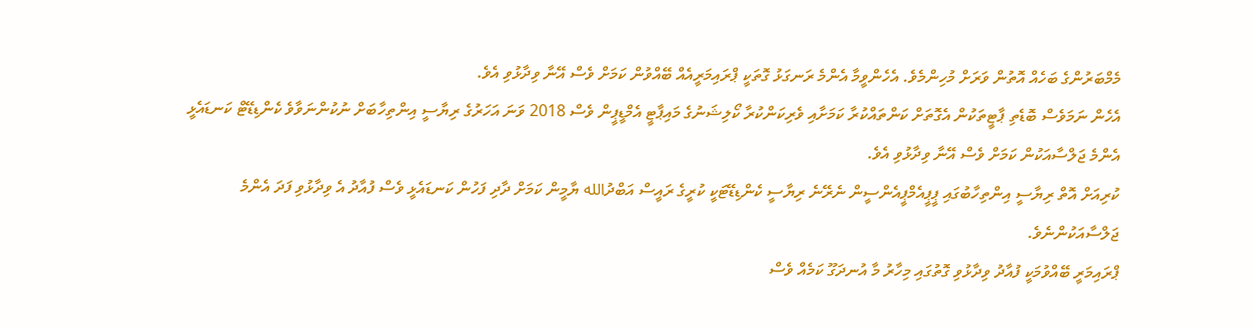މެމްބަރުންގެ ބަހެއް އޮތުން ވަރަށް މުހިންމެވެ. އެހެންވީމާ އެންމެ ރަނގަޅު ގޮތަކީ ޕްރައިމަރީއެއް ބޭއްވުން ކަމަށް ވެސް އޭނާ ވިދާޅުވި އެވެ.
އެހެން ނަމަވެސް ބޮޑެތި ޕާޓީތަކުން އެގޮތަށް ކަންތައްކުރާ ކަމަށާއި ވެރިކަންކުރާ ކޯލިޝަނުގެ މައިޕާޓީ އެމްޑީޕީން ވެސް 2018 ވަނަ އަހަރުގެ ރިޔާސީ އިންތިހާބަށް ނުކުންނަވާވެ ކެންޑިޑޭޓް ކަނޑައެޅީ އެންމެ ޖަލްސާއަކުން ކަމަށް ވެސް އޭނާ ވިދާޅުވި އެވެ.
ކުރިއަށް އޮތް ރިޔާސީ އިންތިހާބުގައި ޕީޕީއެމްޕީއެންސީން ނެރޭނެ ރިޔާސީ ކެންޑިޑޭޓަކީ ކުރީގެ ރައީސް އަބްދުالله ޔާމީން ކަމަށް ދާދި ފަހުން ކަނޑައެޅީ ވެސް ފުއާދު އެ ވިދާޅުވި ފަދަ އެންމެ ޖަލްސާއަކުންނެވެ.
ޕްރައިމަރީ ބޭއްވުމަކީ ފުއާދު ވިދާޅުވި ގޮތުގައި މިހާރު މާ އުނދަގޫ ކަމެއް ވެސް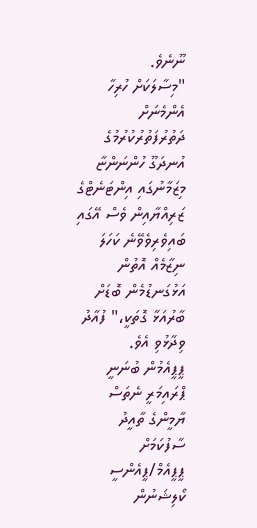ނޫނެވެ.
"މިސާލަކަށް ހުރިހާ އެންމެނަށް ދަތުރުފަތުރުކުރުމުގެ އުނދަގޫ ހުންނަންޏާ މިޒަމާނުގައި އިންޓަނެޓްގެ ޒަރިއްޔާއިން ވެސް އޭގައި ބައިވެރިވެވޭނެ ކަހަލަ ނިޒާމެއް އޮތުން އަޅުގަނޑުމެން ބޮޑަށް ބާރުއަޅާ ގޮތަކީ،" ފުއާދު ވިދާޅުވި އެވެ.
ޕީޕީއެމުން ބުނަނީ ޕްރައިމަރީ ނެތަސް ޔާމީންގެ ތާއީދު ސާފުކަމަށް
ޕީޕީއެމް/ޕީއެންސީ ކޯލިޝަނުން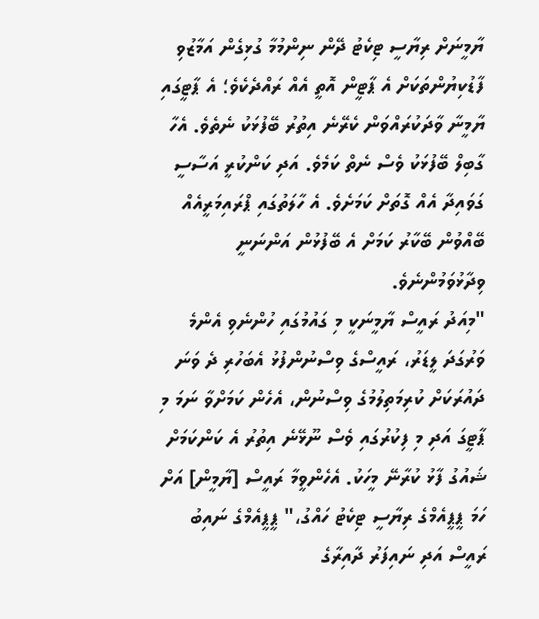ޔާމީނަށް ރިޔާސީ ޓިކެޓު ދޭން ނިންމުމާ ގުޅިގެން އަމާޒުވި ފާޑުކިޔުންތަކަށް އެ ޕާޓީން އޮތީ އެއް ރައްދެކެވެ؛ އެ ޕާޓީގައި ޔާމީނާ ވާދަކުރައްވަން ކެރޭނެ އިތުރު ބޭފުޅަކު ނެތެވެ. އެހާ ގާބިލް ބޭފުޅަކު ވެސް ނެތް ކަމެވެ. އަދި ކަންކުރީ އަސާސީ ގަވައިދާ އެއް ގޮތަށް ކަމަށެވެ. އެ ހާލަތުގައި ޕްރައިމަރީއެއް ބޭއްވުން ބޭކާރު ކަމަށް އެ ބޭފުޅުން އަންނަނީ ވިދާޅުވަމުންނެވެ.
"މިއަދު ރައީސް ޔާމީނަކީ މި ގައުމުގައި ހުންނެވި އެންމެ ވަރުގަދަ ލީޑަރު، ރައީސްގެ ވިސްނުންފުޅު އެބަހުރި ދެ ވަނަ ދައުރަކަށް ކުރިމަތިލުމުގެ ވިސްނުން، އެހެން ކަމަށްވާ ނަމަ މި ޕާޓީގަ އަދި މި ފިކުރުގައި ވެސް ނޫޅޭނެ އިތުރު އެ ކަންކަމަށް ޝައުގު ފާޅު ކުރާނޭ މީހަކު. އެހެންވީމާ ރައީސް [ޔާމީން] އަށް ހަމަ ޕީޕީއެމްގެ ރިޔާސީ ޓިކެޓު ހައްގު،" ޕީޕީއެމްގެ ނައިބު ރައީސް އަދި ނައިފަރު ދާއިރާގެ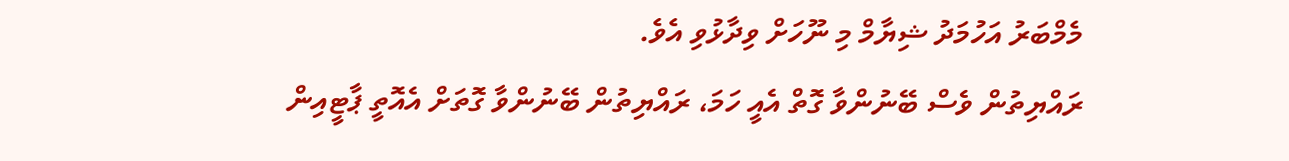މެމްބަރު އަހުމަދު ޝިޔާމް މި ނޫހަށް ވިދާޅުވި އެވެ.
ރައްޔިތުން ވެސް ބޭނުންވާ ގޮތް އެއީ ހަމަ، ރައްޔިތުން ބޭނުންވާ ގޮތަށް އެއޮތީ ޕާޓީއިން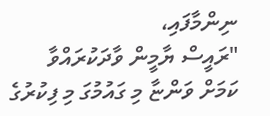ނިންމާފައި،
"ރައީސް ޔާމީން ވާދަކުރައްވާ ކަމަށް ވަންޏާ މި ގައުމުގަ މި ފިކުރުގެ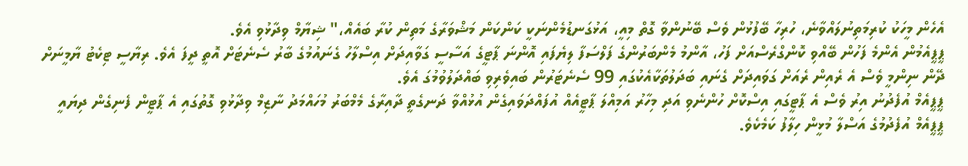އެހެން މީހަކު ކުރިމަތިނުލައްވާނެ، ހުރިހާ ބޭފުޅުން ވެސް ބޭނުންވާ ގޮތް މިއީ، އަޅުގަނޑުމެންނަކީ ކަންކަން މަޝްވަރާގެ މަތިން ކުރާ ބައެއް،" ޝިޔާމް ވިދާޅުވި އެވެ.
ޕީޕީއެމުން އެންމެ ފަހުން ބޭއްވި ކޮންގްރެސްއަށް ފަހު، އާންމު މެންބަރުންގެ ފަލްސަފާ ލިޔެފައި އޮންނަ ޕާޓީގެ އަސާސީ ގަވާއިދަށް އިސްލާހު ގެނައުމުގެ ބާރު ސެނެޓަށް އޮތީ ދީފަ އެވެ. ރިޔާސީ ޓިކެޓު ޔާމީނަށް ދޭން ނިންމީ ވެސް އެ ރެއިން ރެއަށް ގަވައިދަށް ގެނައި ބަދަލުތަކާއެކުގައި 99 ސެނެޓަރުން ބައިވެރިވި ބައްދަލުވުމުގަ އެވެ.
ޕީޕީއެމް އުފެދުނު އިރު ވެސް އެ ޕާޓީގައި އިސްކޮށް ހުންނެވި އަދި މިހާރު އަމިއްލަ ޕާޓީއެއް އުފައްދަވައިގެން އުޅުއްވާ ދަނގެތީ ދާއިރާގެ މެމްބަރު މުހައްމަދު ނާޒިމް ވިދާޅުވި ގޮތުގައި އެ ޕާޓީން ފެނިގެން ދިޔައީ ޕީޕީއެމް އުފެދުމުގެ އަސްލާ މުޅީން ހިލާފު ކަމެކެވެ.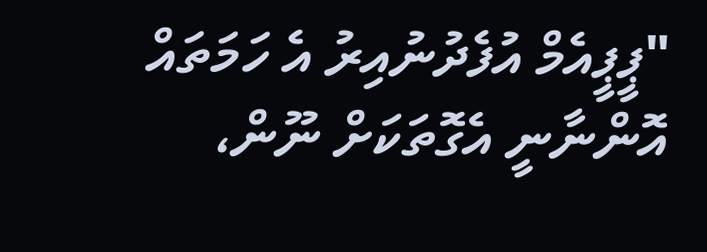"ޕީޕީއެމް އުފެދުނުއިރު އެ ހަމަތައް އޮންނާނީ އެގޮތަކަށް ނޫން،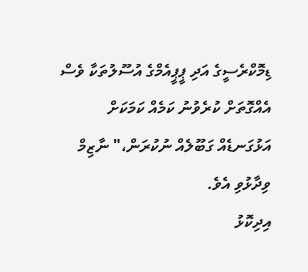ޑިމޮކްރެސީގެ އަދި ޕީޕީއެމްގެ އުސޫލުތަކާ ވެސް އެއްގޮތަށް ކުރެވުނު ކަމެއް ކަމަކަށް އަޅުގަނޑެއް ގަބޫލެއް ނުކުރަން،" ނާޒިމް ވިދާޅުވި އެވެ.
އިދިކޮޅު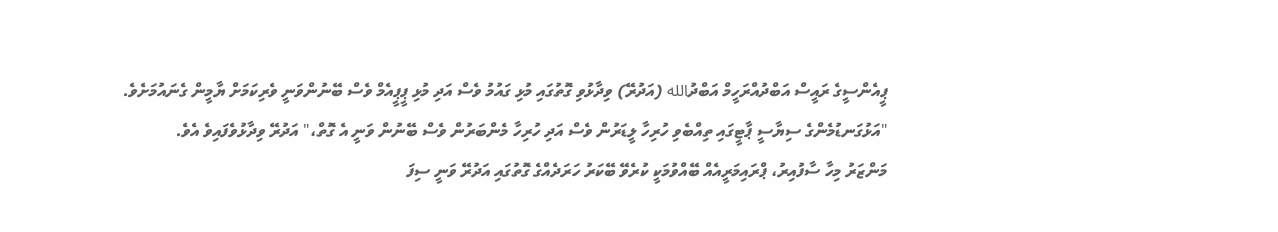ޕީއެންސީގެ ރައީސް އަބްދުއްރަހީމް އަބްދުالله (އަދުރޭ) ވިދާޅުވި ގޮތުގައި މުޅި ގައުމު ވެސް އަދި މުޅި ޕީޕީއެމް ވެސް ބޭނުންވަނީ ވެރިކަމަށް ޔާމީން ގެނައުމަށެވެ.
"އަޅުގަނޑުމެންގެ ސިޔާސީ ޕާޓީގައި ތިއްބެވި ހުރިހާ ލީޑަރުން ވެސް އަދި ހުރިހާ މެންބަރުން ވެސް ބޭނުން ވަނީ އެ ގޮތް،" އަދުރޭ ވިދާޅުވެފައިވެ އެވެ.
މަންޒަރު މިހާ ސާފުއިރު، ޕްރައިމަރީއެއް ބޭއްވުމަކީ ކުރެވޭ ބޭކަރު ހަރަދެއްގެ ގޮތުގައި އަދުރޭ ވަނީ ސިފަ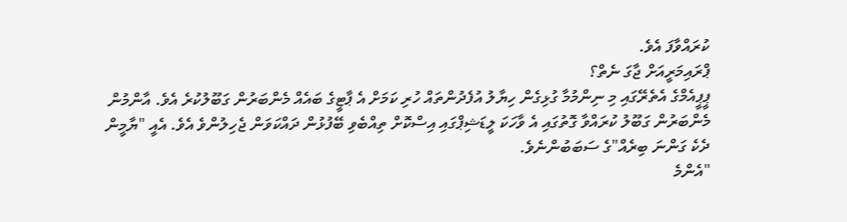ކުރައްވާފަ އެވެ.
ޕްރައިމަރީއަށް ޖާގަ ނެތް؟
ޕީޕީއެމްގެ އެތެރޭގައި މި ނިންމުމާ ގުޅިގެން ހިޔާލު އުފެދުންތައް ހުރި ކަމަށް އެ ޕާޓީގެ ބައެއް މެންބަރުން ގަބޫލުކުރެ އެވެ. އާންމުން މެންބަރުން ގަބޫލު ކުރައްވާ ގޮތުގައި އެ ވާހަކަ ލީޑަޝިޕްގައި އިސްކޮށް ތިއްބެވި ބޭފުޅުން ދައްކަވަން ޖެހިލުންވެ އެވެ. އެއީ "ޔާމީން ދެކެ ގަންނަ ބިރެއް"ގެ ސަބަބުންނެވެ.
"އެންމެ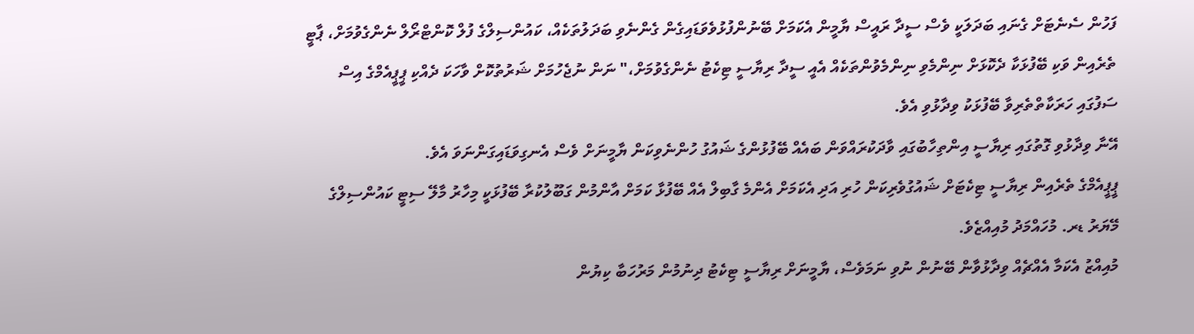ފަހުން ސެނެޓަށް ގެނައި ބަދަލަކީ ވެސް ސީދާ ރައީސް ޔާމީން އެކަމަށް ބޭނުންފުޅުވެވަޑައިގެން ގެންނެވި ބަދަލުތަކެއް، ކައުންސިލްގެ ފުލް ކޮންޓްރޯލް ނެންގެވުމަށް، ޕާޓީ ތެރެއިން ވަކި ބޭފުޅަކާ ދެކޮޅަށް ނިންމެވި ނިންމެވުންތަކެއް އެއީ ސީދާ ރިޔާސީ ޓިކެޓު ނެންގެވުމަށް،" ނަން ނުޖެހުމަށް ޝަރުތުކޮށް ވާހަކަ ދެއްކި ޕީޕީއެމްގެ އިސް ސަފުގައި ހަރަކާތްތެރިވާ ބޭފުޅަކު ވިދާޅުވި އެވެ.
އޭނާ ވިދާޅުވި ގޮތުގައި ރިޔާސީ އިންތިހާބުގައި ވާދަކުރައްވަން ބައެއް ބޭފުޅުންގެ ޝައުގު ހުންނެވިކަން ޔާމީނަށް ވެސް އެނގިވަޑައިގަންނަވަ އެވެ.
ޕީޕީއެމްގެ ތެރެއިން ރިޔާސީ ޓިކެޓަށް ޝައުގުވެރިކަން ހުރި އަދި އެކަމަށް އެންމެ ގާބިލް އެއް ބޭފުޅާ ކަމަށް އާންމުން ގަބޫލުކުރާ ބޭފުޅަކީ މިހާރު މާލޭ ސިޓީ ކައުންސިލްގެ މޭޔަރު ޑރ. މުހައްމަދު މުއިއްޒެވެ.
މުއިއްޒު އެކަމާ އެއްޗެއް ވިދާޅުވާން ބޭނުން ނުވި ނަމަވެސް، ޔާމީނަށް ރިޔާސީ ޓިކެޓު ދިނުމުން މަރުހަބާ ކިޔުން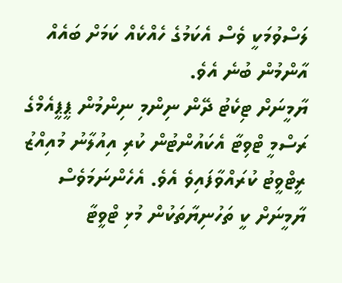ލަސްވުމަކީ ވެސް އެކަމުގެ ހެއްކެއް ކަމަށް ބައެއް އާންމުން ބުނެ އެވެ.
ޔާމީނަށް ޓިކެޓު ދޭން ނިންމި ނިންމުން ޕީޕީއެމްގެ ރަސްމީ ޓްވިޓާ އެކައުންޓުން ކުރި އިއުލާނު މުއިއްޒު ރީޓްވީޓު ކުރައްވާފައިވެ އެވެ. އެހެންނަމަވެސް ޔާމީނަށް ކީ ތަހުނިޔާތަކުން މުޅި ޓްވީޓާ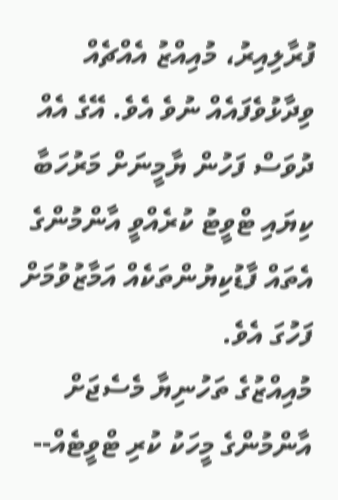ފުރާލިއިރު، މުއިއްޒު އެއްޗެއް ވިދާޅުވެފައެއް ނުވެ އެވެ. އޭގެ އެއް ދުވަސް ފަހުން ޔާމީނަށް މަރުހަބާ ކިޔައި ޓްވީޓު ކުރެއްވީ އާންމުންގެ އެތައް ފާޑުކިޔުންތަކެއް އަމާޒުވުމަށް ފަހުގަ އެވެ.
މުއިއްޒުގެ ތަހުނިޔާ މެސެޖަށް އާންމުންގެ މީހަކު ކުރި ޓްވީޓެއް--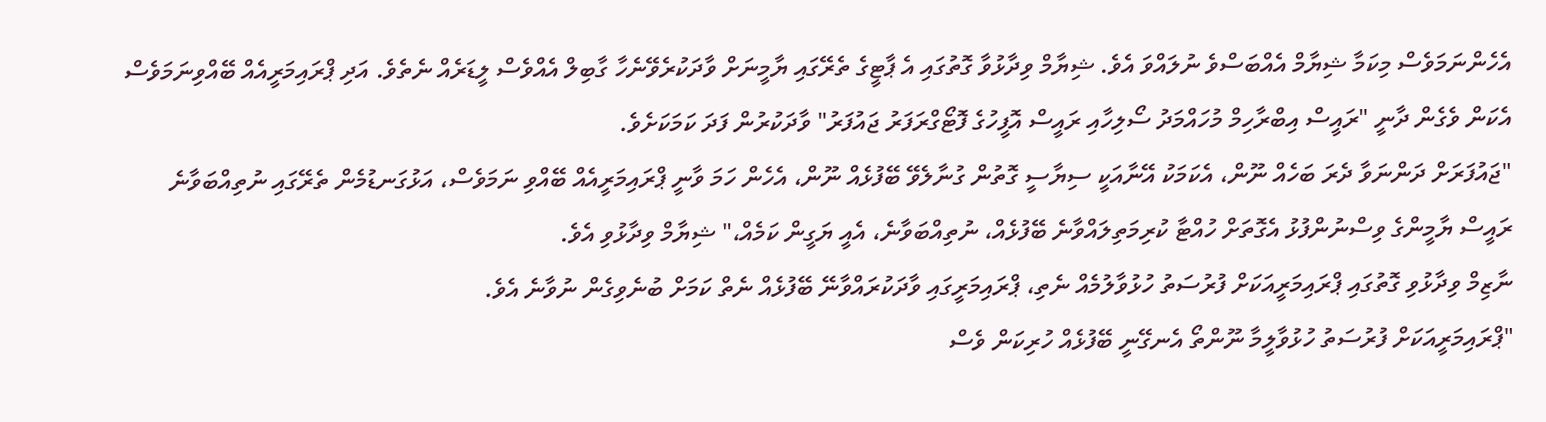އެހެންނަމަވެސް މިކަމާ ޝިޔާމް އެއްބަސްވެ ނުލައްވަ އެވެ. ޝިޔާމް ވިދާޅުވާ ގޮތުގައި އެ ޕާޓީގެ ތެރޭގައި ޔާމީނަށް ވާދަކުރެވޭނެހާ ގާބިލް އެއްވެސް ލީޑަރެއް ނެތެވެ. އަދި ޕްރައިމަރީއެއް ބޭއްވިނަމަވެސް އެކަން ވެގެން ދާނީ "ރައީސް އިބްރާހިމް މުހައްމަދު ސޯލިހާއި ރައީސް އޮފީހުގެ ފޮޓޯގްރަފަރު ޖައުފަރު" ވާދަކުރުން ފަދަ ކަމަކަށެވެ.
"ޖައުފަރަށް ދަންނަވާ ދެރަ ބަހެއް ނޫން، އެކަމަކު އޭނާއަކީ ސިޔާސީ ގޮތުން ގުނާލެވޭ ބޭފުޅެއް ނޫން، އެހެން ހަމަ ވާނީ ޕްރައިމަރީއެއް ބޭއްވި ނަމަވެސް، އަޅުގަނޑުމެން ތެރޭގައި ނުތިއްބަވާނެ ރައީސް ޔާމީންގެ ވިސްނުންފުޅު އެގޮތަށް ހުއްޓާ ކުރިމަތިލައްވާނެ ބޭފުޅެއް، ނުތިއްބަވާނެ، އެއީ ޔަގީން ކަމެއް،" ޝިޔާމް ވިދާޅުވި އެވެ.
ނާޒިމް ވިދާޅުވި ގޮތުގައި ޕްރައިމަރީއަކަށް ފުރުސަތު ހުޅުވާލުމެއް ނެތި، ޕްރައިމަރީގައި ވާދަކުރައްވާނޭ ބޭފުޅެއް ނެތް ކަމަށް ބުނެވިގެން ނުވާނެ އެވެ.
"ޕްރައިމަރީއަކަށް ފުރުސަތު ހުޅުވާލީމާ ނޫންތޯ އެނގޭނީ ބޭފުޅެއް ހުރިކަން ވެސް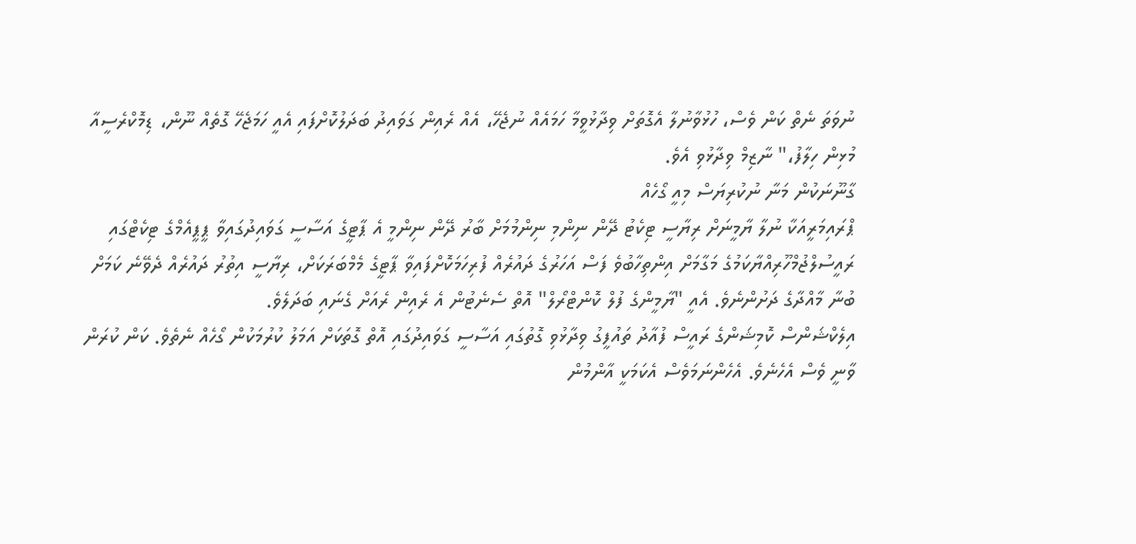ނުވަތަ ނެތް ކަން ވެސް، ހުޅުވާނުލާ އެގޮތަށް ވިދާޅުވީމާ ހަމައެއް ނުޖެހޭ، އެއް ރެއިން ގަވައިދު ބަދަލުކޮށްފައި އެއީ ހަމަޖެހޭ ގޮތެއް ނޫން، ޑިމޮކްރެސީއާ މުޅިން ހިލާފު،" ނާޒިމް ވިދާޅުވި އެވެ.
ގާނޫނަކުން މަނާ ނުކުރިޔަސް މިއީ ގޯހެއް
ޕްރައިމަރީއަކާ ނުލާ ޔާމީނަށް ރިޔާސީ ޓިކެޓު ދޭން ނިންމި ނިންމުމަށް ބާރު ދޭން ނިންމީ އެ ޕާޓީގެ އަސާސީ ގަވައިދުގައިވާ ޕީޕީއެމްގެ ޓިކެޓްގައި ރައީސުލްޖުމްހޫރިއްޔާކަމުގެ މަގާމަށް އިންތިހާބުވެ ފަސް އަހަރުގެ ދައުރެއް ފުރިހަމަކޮށްފައިވާ ޕާޓީގެ މެމްބަރަކަށް، ރިޔާސީ އިތުރު ދައުރެއް ދެވޭނެ ކަމަށް ބުނާ މާއްދާގެ ދަށުންނެވެ. އެއީ "ޔާމީންގެ ފުލް ކޮންޓްރޯލް" އޮތް ސެނެޓުން އެ ރެއިން ރެއަށް ގެނައި ބަދަލެވެ.
އިލެކްޝަންސް ކޮމިޝަންގެ ރައީސް ފުއާދު ތައުފީގު ވިދާޅުވި ގޮތުގައި އަސާސީ ގަވައިދުގައި އޮތް ގޮތަކަށް އަމަލު ކުރުމަކުން ގޯހެއް ނެތެވެ. ކަން ކުރަން ވާނީ ވެސް އެހެނެވެ. އެހެންނަމަވެސް އެކަމަކީ އާންމުން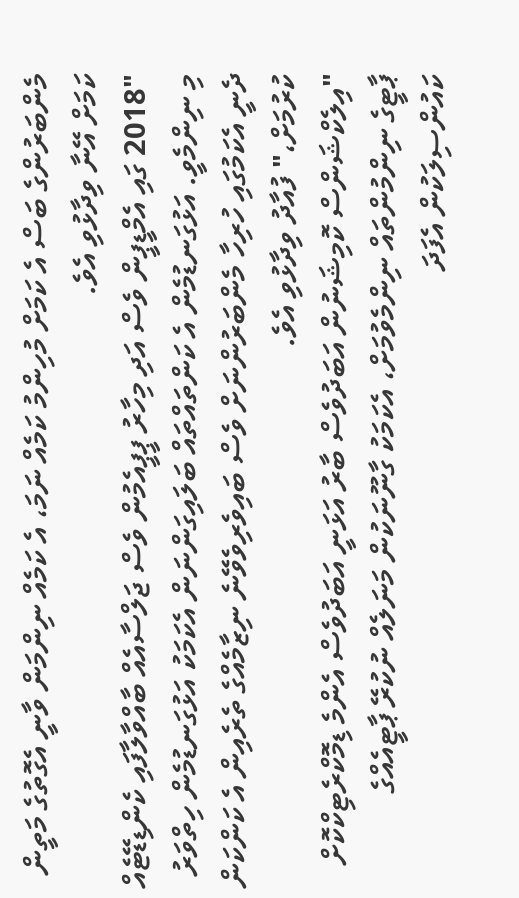މެންބަރުންގެ ބަސް އެ ކަމަށް މުހިންމު ކަމެއް ނަމަ، އެ ކަމެއް ނިންމަން ވާނީ އެގޮތުގެ މަތީން ކަމަށް އޭނާ ވިދާޅުވި އެވެ.
"2018 ގައި އެމްޑީޕީން ވެސް އަދި މިހާރު ޕީޕީއެމުން ވެސް ޖަލްސާއެއް ބާއްވާލާފައި ކެންޑިޑޭޓެއް މި ނިންމެވީ. އަޅުގަނޑުމެން އެ ކަންތައްތައް ބަލައިގަންނަން އެކަމަކު އަޅުގަނޑުމެން ހިތްވަރު ދެނީ އެކަމުގައި ހުރިހާ މެންބަރުންނަށް ވެސް ބައިވެރިވެވޭނެ ނިޒާމެއްގެ ތެރެއިން އެ ކަންކަން ކުރުމަށް،" ފުއާދު ވިދާޅުވި އެވެ.
"އިލެކްޝަންސް ކޮމިޝަނުން އަބަދުވެސް ބާރު އަޅަނީ އަބަދުވެސް އެންމެ ޑިމޮކްރެޓިކްކޮށް ޕާޓީގެ ނިންމުންތައް ނިންމެވުމަށް، އެކަމަކު ގާނޫނަކުން މަނަލެއް ނުކުރޭ ޕާޓީއެއްގެ ކައުންސިލަކުން އެފަދަ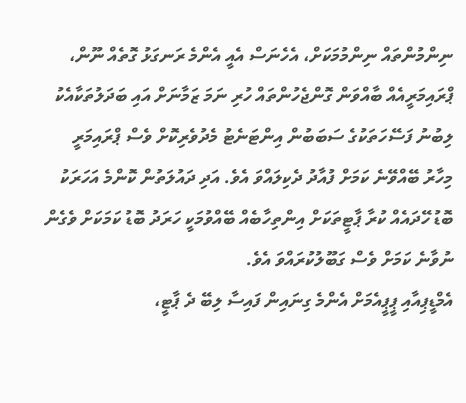ނިންމުންތައް ނިންމުމަކަށް، އެހެނަސް އެއީ އެންމެ ރަނގަޅު ގޮތެއް ނޫން،
ޕްރައިމަރީއެއް ބާއްވަން ގޮންޖެހުންތައް ހުރި ނަމަ ޒަމާނަށް އައި ބަދަލުތަކާއެކު ލިބުނު ފަސޭހަތަކުގެ ސަބަބުން އިންޓަނެޓު މެދުވެރިކޮށް ވެސް ޕްރައިމަރީ މިހާރު ބޭއްވޭނެ ކަމަށް ފުއާދު ދެކިލައްވަ އެވެ. އަދި ދައުލަތުން ކޮންމެ އަހަރަކު ބޮޑު ހޭދައެއް ކުރާ ޕާޓީތަކަށް އިންތިހާބެއް ބޭއްވުމަކީ ހަރަދު ބޮޑު ކަމަކަށް ވެގެން ނުވާނެ ކަމަށް ވެސް ގަބޫލުކުރައްވަ އެވެ.
އެމްޑީޕިއާއި ޕީޕީއެމަށް އެންމެ ގިނައިން ފައިސާ ލިބޭ ދެ ޕާޓީ،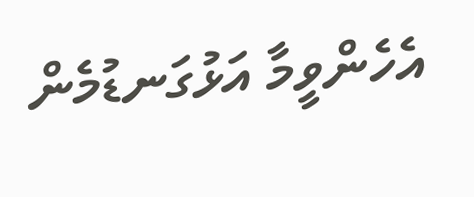އެހެންވީމާ އަޅުގަނޑުމެން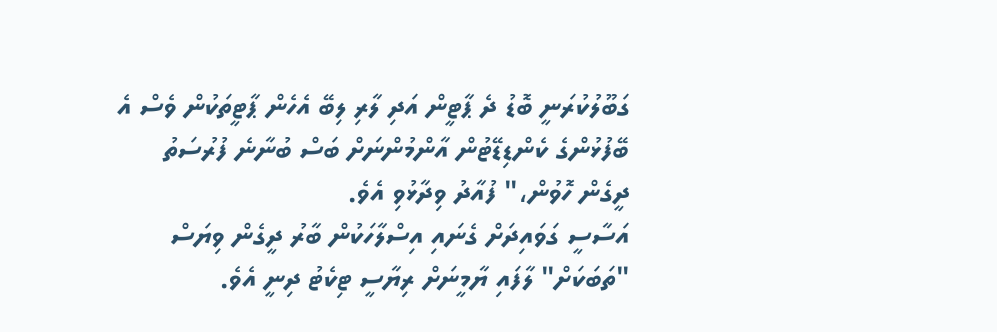ގަބޫލުކުރަނީ ބޮޑު ދެ ޕާޓީން އަދި ލާރި ލިބޭ އެހެން ޕާޓީތަކުން ވެސް އެ ބޭފުޅުންގެ ކެންޑިޑޭޓުން އާންމުންނަށް ބަސް ބުނާނެ ފުރުސަތު ދީގެން ހޮވުން،" ފުއާދު ވިދާޅުވި އެވެ.
އަސާސީ ގަވައިދަށް ގެނައި އިސްލާހަކުން ބާރު ދީގެން ވިޔަސް "ތަބަކަށް" ލާފައި ޔާމީނަށް ރިޔާސީ ޓިކެޓު ދިނީ އެވެ.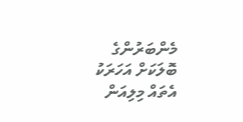މެންބަރުންގެ ބޮލަކަށް އަހަރަކު އެތައް މިލިއަން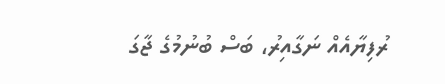ރުފިޔާއެއް ނަގާއިރު، ބަސް ބުނުމުގެ ޖާގަ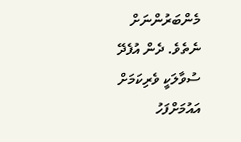މެންބަރުންނަށް ނެތެވެ. ދެން އުފެދޭ ސުވާލަކީ ވެރިކަމަށް އައުމަށްފަހު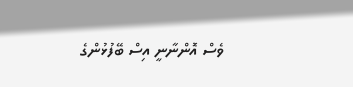ވެސް އޮންނާނީ އިސް ބޭފުޅުންގެ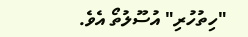"ހިތުހުރި" އުސޫލުތޯ އެވެ.